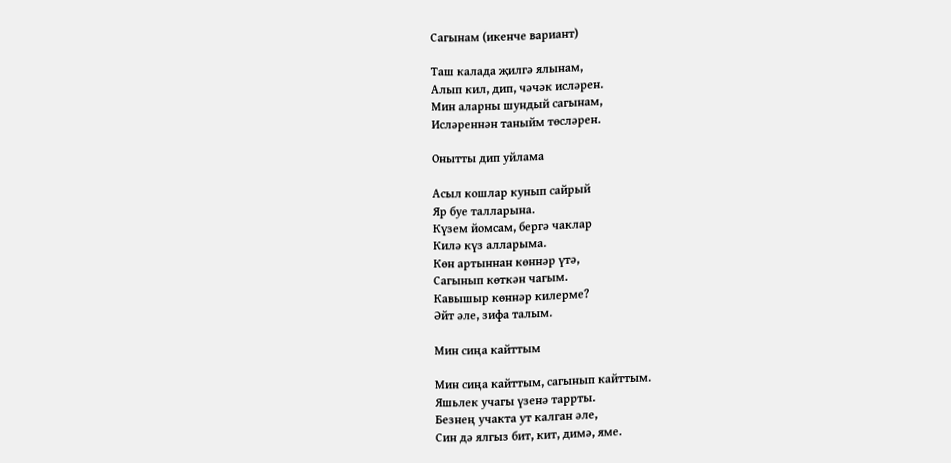Сагынам (икенче вариант)

Таш калада җилгә ялынам,
Алып кил, дип, чәчәк исләрен.
Мин аларны шундый сагынам,
Исләреннән таныйм төсләрен.

Онытты дип уйлама

Асыл кошлар кунып сайрый
Яр буе талларына.
Күзем йомсам, бергә чаклар
Килә күз алларыма.
Көн артыннан көннәр үтә,
Сагынып көткән чагым.
Кавышыр көннәр килерме?
Әйт әле, зифа талым.

Мин сиңа кайттым

Мин сиңа кайттым, сагынып кайттым.
Яшьлек учагы үзенә таррты.
Безнең учакта ут калган әле,
Син дә ялгыз бит, кит, димә, яме.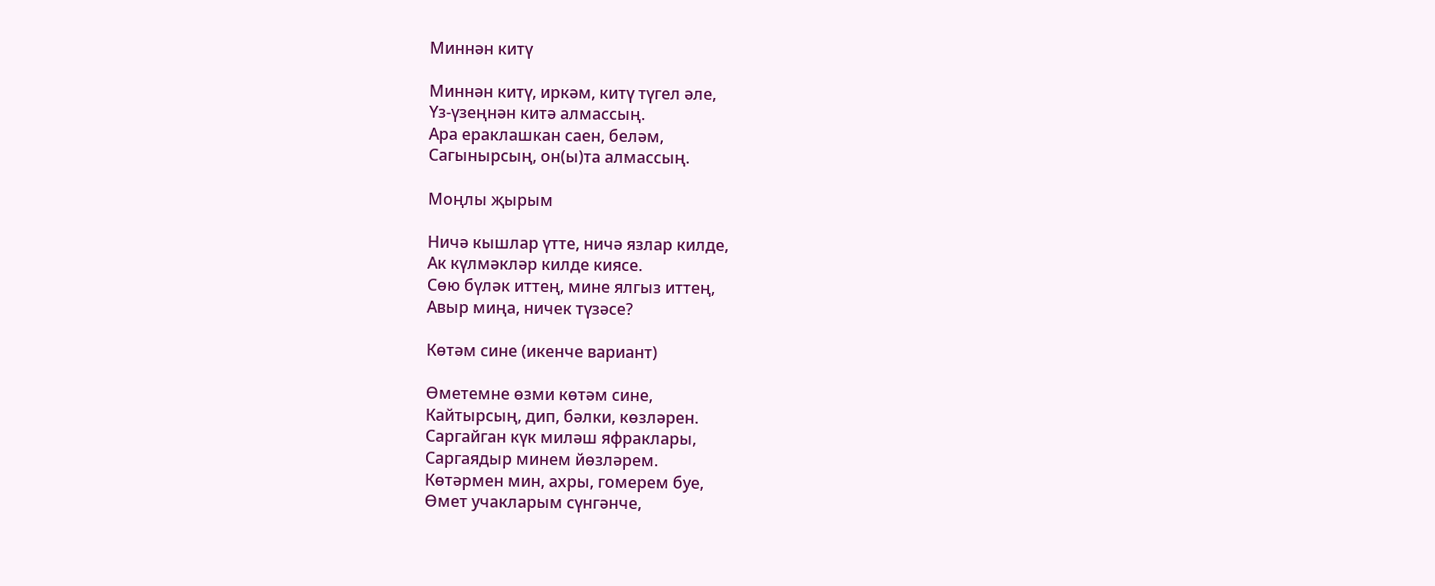Миннән китү

Миннән китү, иркәм, китү түгел әле,
Үз-үзеңнән китә алмассың.
Ара ераклашкан саен, беләм,
Сагынырсың, он(ы)та алмассың.

Моңлы җырым

Ничә кышлар үтте, ничә язлар килде,
Ак күлмәкләр килде киясе.
Сөю бүләк иттең, мине ялгыз иттең,
Авыр миңа, ничек түзәсе?

Көтәм сине (икенче вариант)

Өметемне өзми көтәм сине,
Кайтырсың, дип, бәлки, көзләрен.
Саргайган күк миләш яфраклары,
Саргаядыр минем йөзләрем.
Көтәрмен мин, ахры, гомерем буе,
Өмет учакларым сүнгәнче,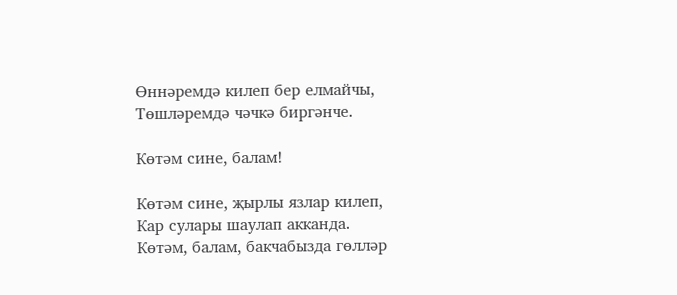Өннәремдә килеп бер елмайчы,
Төшләремдә чәчкә биргәнче.

Көтәм сине, балам!

Көтәм сине, җырлы язлар килеп,
Кар сулары шаулап акканда.
Көтәм, балам, бакчабызда гөлләр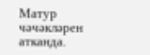Матур чәчәкләрен атканда.